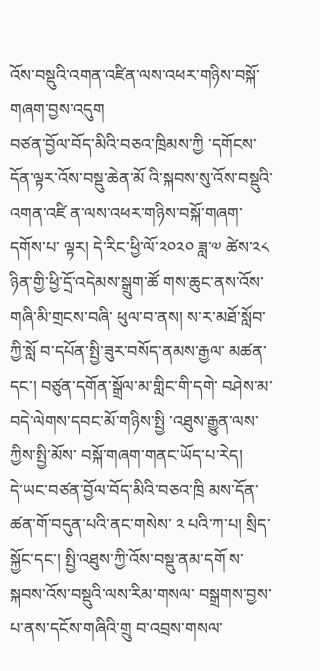འོས་བསྡུའི་འགན་འཛིན་ལས་འཕར་གཉིས་བསྐོ་གཞག་བྱས་འདུག
བཙན་བྱོལ་བོད་མིའི་བཅའ་ཁྲིམས་ཀྱི ་དགོངས་དོན་ལྟར་འོས་བསྡུ་ཆེན་མོ འི་སྐབས་སུ་འོས་བསྡུའི་འགན་འཛི ན་ལས་འཕར་གཉིས་བསྐོ་གཞག་དགོས་པ་ ལྟར། དེ་རིང་ཕྱི་ལོ་༢༠༢༠ ཟླ་༧ ཚེས་༢༨ ཉིན་གྱི་ཕྱི་དྲོ་འདེམས་སྒྲུག་ཚོ གས་ཆུང་ནས་འོས་གཞི་མི་གྲངས་བཞི་ ཕུལ་བ་ནས། ས་ར་མཐོ་སློབ་ཀྱི་སློ བ་དཔོན་སྤྱི་ཟུར་བསོད་ནམས་རྒྱལ་ མཚན་དང་། བཙུན་དགོན་སྒྲོལ་མ་གླིང་གི་དགེ་ བཤེས་མ་བདེ་ལེགས་དབང་མོ་གཉིས་སྤྱི ་འཐུས་རྒྱུན་ལས་ཀྱིས་སྤྱི་མོས་ བསྐོ་གཞག་གནང་ཡོད་པ་རེད།
དེ་ཡང་བཙན་བྱོལ་བོད་མིའི་བཅའ་ཁྲི མས་དོན་ཚན་གོ་བདུན་པའི་ནང་གསེས་ ༢ པའི་ཀ་པ། སྲིད་སྐྱོང་དང་། སྤྱི་འཐུས་ཀྱི་འོས་བསྡུ་ནམ་དགོ ས་སྐབས་འོས་བསྡུའི་ལས་རིམ་གསལ་ བསྒྲགས་བྱས་པ་ནས་དངོས་གཞིའི་གྲུ བ་འབྲས་གསལ་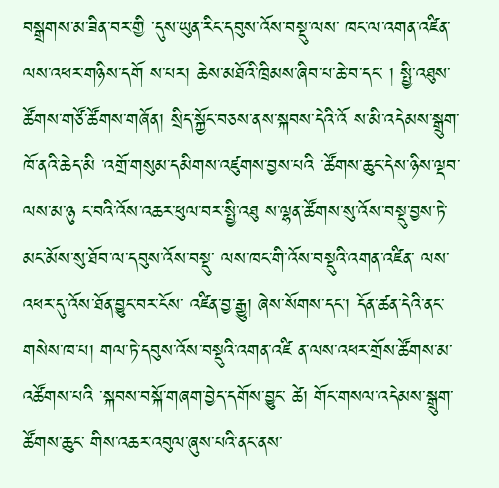བསྒྲགས་མ་ཟིན་བར་གྱི ་དུས་ཡུན་རིང་དབུས་འོས་བསྡུ་ལས་ ཁང་ལ་འགན་འཛིན་ལས་འཕར་གཉིས་དགོ ས་པར། ཆེས་མཐོའི་ཁྲིམས་ཞིབ་པ་ཆེ་བ་དང་ ། སྤྱི་འཐུས་ཚོགས་གཙོ་ཚོགས་གཞོན། སྲིད་སྐྱོང་བཅས་ནས་སྐབས་དེའི་འོ ས་མི་འདེམས་སྒྲུག་ཁོ་ནའི་ཆེད་མི ་འགྲོ་གསུམ་དམིགས་འཛུགས་བྱས་པའི ་ཚོགས་ཆུང་དེས་ཉིས་ལྡབ་ལས་མ་ཉུ ང་བའི་འོས་འཆར་ཕུལ་བར་སྤྱི་འཐུ ས་ལྷན་ཚོགས་སུ་འོས་བསྡུ་བྱས་ཏེ་ མང་མོས་སུ་ཐོབ་ལ་དབུས་འོས་བསྡུ་ ལས་ཁང་གི་འོས་བསྡུའི་འགན་འཛིན་ ལས་འཕར་དུ་འོས་ཐོན་བྱུང་བར་ངོས་ འཛིན་བྱ་རྒྱུ། ཞེས་སོགས་དང་། དོན་ཚན་དེའི་ནང་གསེས་ཁ་པ། གལ་ཏེ་དབུས་འོས་བསྡུའི་འགན་འཛི ན་ལས་འཕར་གྲོས་ཚོགས་མ་འཚོགས་པའི ་སྐབས་བསྐོ་གཞག་བྱེད་དགོས་བྱུང་ ཚེ། གོང་གསལ་འདེམས་སྒྲུག་ཚོགས་ཆུང་ གིས་འཆར་འབུལ་ཞུས་པའི་ནང་ནས་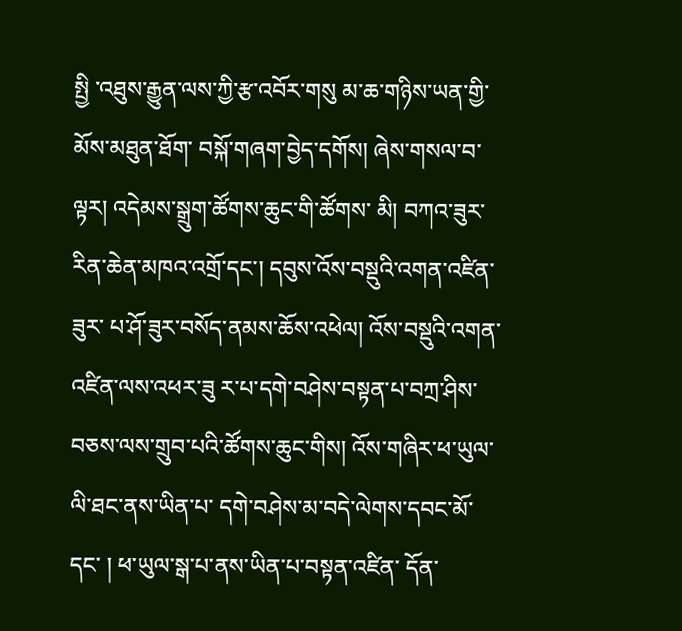སྤྱི ་འཐུས་རྒྱུན་ལས་ཀྱི་རྩ་འབོར་གསུ མ་ཆ་གཉིས་ཡན་གྱི་མོས་མཐུན་ཐོག་ བསྐོ་གཞག་བྱེད་དགོས། ཞེས་གསལ་བ་ལྟར། འདེམས་སྒྲུག་ཚོགས་ཆུང་གི་ཚོགས་ མི། བཀའ་ཟུར་རིན་ཆེན་མཁའ་འགྲོ་དང་། དབུས་འོས་བསྡུའི་འགན་འཛིན་ཟུར་ པ་ཤོ་ཟུར་བསོད་ནམས་ཆོས་འཕེལ། འོས་བསྡུའི་འགན་འཛིན་ལས་འཕར་ཟུ ར་པ་དགེ་བཤེས་བསྟན་པ་བཀྲ་ཤིས་ བཅས་ལས་གྲུབ་པའི་ཚོགས་ཆུང་གིས། འོས་གཞིར་ཕ་ཡུལ་ལི་ཐང་ནས་ཡིན་པ་ དགེ་བཤེས་མ་བདེ་ལེགས་དབང་མོ་དང་ ། ཕ་ཡུལ་སྒ་པ་ནས་ཡིན་པ་བསྟན་འཛིན་ དོན་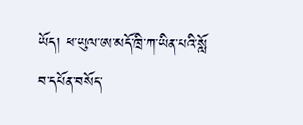ཡོད། ཕ་ཡུལ་ཨ་མདོ་ཁྲི་ཀ་ཡིན་པའི་སློ བ་དཔོན་བསོད་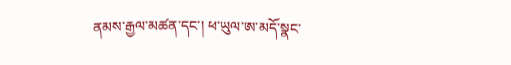ནམས་རྒྱལ་མཚན་དང་། ཕ་ཡུལ་ཨ་མདོ་སྣང་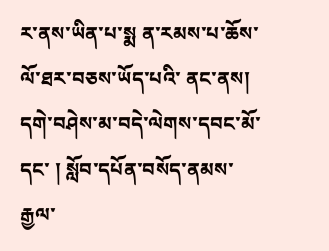ར་ནས་ཡིན་པ་སྨ ན་རམས་པ་ཆོས་ལོ་ཐར་བཅས་ཡོད་པའི་ ནང་ནས། དགེ་བཤེས་མ་བདེ་ལེགས་དབང་མོ་དང་ ། སློབ་དཔོན་བསོད་ནམས་རྒྱལ་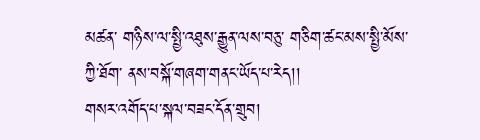མཚན་ གཉིས་ལ་སྤྱི་འཐུས་རྒྱུན་ལས་བཅུ་ གཅིག་ཚང་མས་སྤྱི་མོས་ཀྱི་ཐོག་ ནས་བསྐོ་གཞག་གནང་ཡོད་པ་རེད།།
གསར་འགོད་པ་སྐལ་བཟང་དོན་གྲུབ།